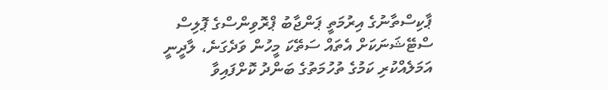ޕާކިސްތާނުގެ އިރުމަތީ ޕަންޖާބު ޕްރޮވިންސްގެ ޕޮލިސް ސްޓޭޝަނަކަށް އެތައް ސަތޭކަ މީހުން ވަދެގަނެ، ލާދީނީ އަމަލެއްކުރި ކަމުގެ ތުހުމަތުގެ ބަންދު ކޮށްފައިވާ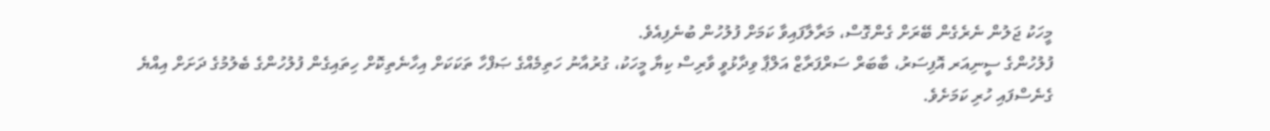މީހަކު ޖަލުން ނެރެގެން ބޭރަށް ގެންގޮސް، މަރާލާފައިވާ ކަމަށް ފުލުހުން ބުނެފިއެވެ.
ފުލުހުންގެ ސީނިއަރ އޮފިސަރު، ބާބަރް ސަރްފަރާޒް އަލްޕާ ވިދާޅުވީ ވާރިސް ކިޔާ މީހަކު، ގުރުއާނު ހަތިމެއްގެ ޞަފްހާ ތަކަކަށް އިހާނެތިކޮށް ހިތައިގެން ފުލުހުންގެ ބެލުމުގެ ދަށަށް އިއްޔެ ގެނެސްފައި ހުރި ކަމަށެވެ.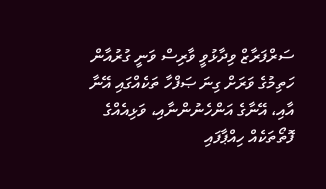ސަރްފަރާޒް ވިދާޅުވީ ވާރިސް ވަނީ ގުރުއާން ހަތިމުގެ ވަރަށް ގިނަ ޞަފްހާ ތަކެއްގައި އޭނާ އާއި، އޭނާގެ އަންހެނުންނާއި، ވަޅިއެއްގެ ފޮތޯތަކެއް ހިއްޕާފައި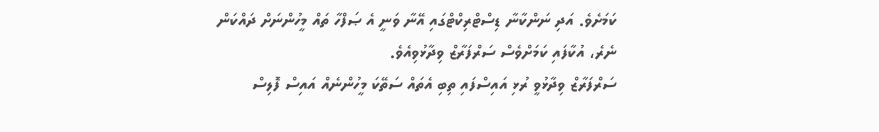ކަމަށެވެ. އަދި ނަންކާނާ ޑިސްޓްރިކްޓްގައި އޭނާ ވަނީ އެ ޞަފްހާ ތައް މީހުންނަށް ދައްކަން ނެރެ، އުކާފައި ކަމަށްވެސް ސަރްފަރާޒް ވިދާޅުވިއެވެ.
ސަރްފަރާޒް ވިދާޅުވީ ރުޅި އައިސްފައި ތިބި އެތައް ސަތޭކަ މީހުންނެއް އައިސް ފޮލިސް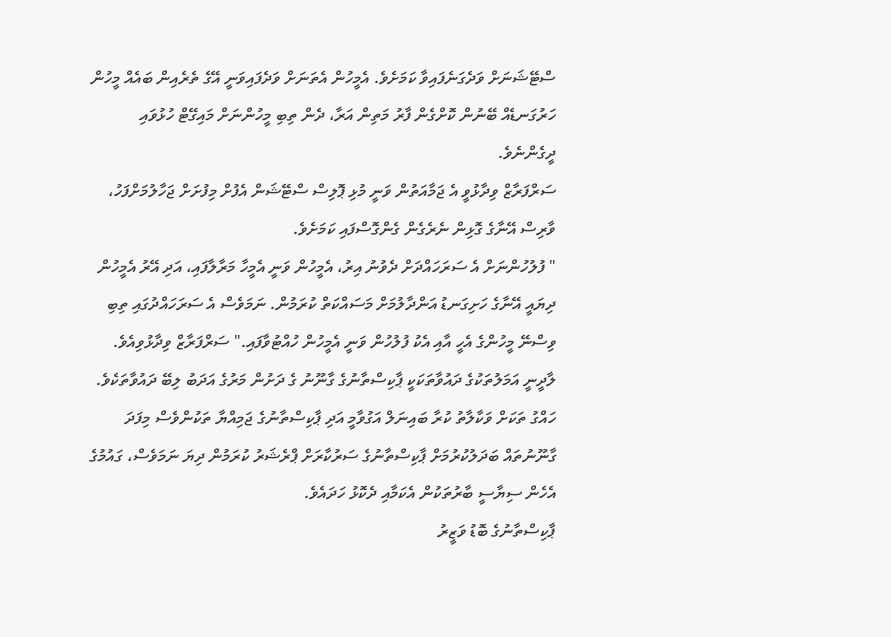ސްޓޭޝަނަށް ވަދެގަނެފައިވާ ކަމަށެވެ. އެމީހުން އެތަނަށް ވަދެފައިވަނީ އޭގެ ތެރެއިން ބައެއް މީހުން ހަރުގަނޑެއް ބޭނުން ކޮށްގެން ފާރު މަތިން އަރާ، ދެން ތިބި މީހުންނަށް މައިގޭޓް ހުޅުވައި ދީގެންނެވެ.
ސަރްފަރާޒް ވިދާޅުވީ އެ ޖަމާއަތުން ވަނީ މުޅި ޕޮލިސް ސްޓޭޝަން އެފުށް މިފުށަށް ޖަހާލުމަށްފަހު، ވާރިސް އޭނާގެ ގޮޅިން ނެރެގެން ގެންގޮސްފައި ކަމަށެވެ.
" ފުލުހުންނަށް އެ ސަރަހައްދަށް ދެވުނު އިރު، އެމީހުން ވަނީ އެމީހާ މަރާލާފައި، އަދި އޭރު އެމީހުން ދިޔައީ އޭނާގެ ހަށިގަނޑު އަންދާލުމަށް މަސައްކަތް ކުރަމުން. ނަމަވެސް އެ ސަރަހައްދުގައި ތިބި ވިސްނޭ މީހުންގެ އެހީ އާއި އެކު ފުލުހުން ވަނީ އެމީހުން ހުއްޓުވާފައި." ސަރްފަރާޒް ވިދާޅުވިއެވެ.
ލާދީނީ އަމަލުތަކުގެ ދައުވާތަކަކީ ޕާކިސްތާނުގެ ގާނޫނު ގެ ދަށުން މަރުގެ އަދަބު ލިބޭ ދައުވާތަކެވެ.
ހައްގު ތަކަށް ވަކާލާތު ކުރާ ބައިނަލް އަގުވާމީ އަދި ޕާކިސްތާނުގެ ޖަމިއްޔާ ތަކުންވެސް މިފަދަ ގާނޫނުތައް ބަދަލުކުރުމަށް ޕާކިސްތާނުގެ ސަރުކާރަށް ޕްރެޝަރު ކުރަމުން ދިޔަ ނަމަވެސް، ގައުމުގެ އެހެން ސިޔާސީ ބާރުތަކުން އެކަމާއި ދެކޮޅު ހަދައެވެ.
ޕާކިސްތާނުގެ ބޮޑު ވަޒީރު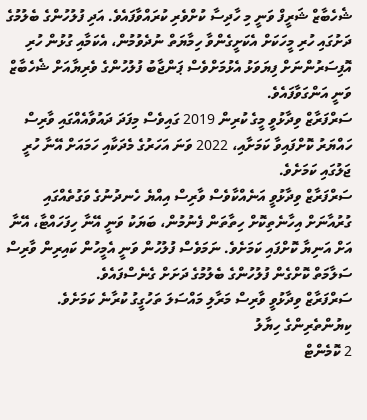ޝެހެބާޒް ޝަރީފް ވަނީ މި ހާދިސާ ކުށްވެރި ކުރައްވާފައެވެ. އަދި ފުލުހުންގެ ބެލުމުގެ ދަށުގައި ހުރި މީހަކަށް އެކަށީގެންވާ ހިމާޔަތް ނުދެވުމުން، އެކަމާއި ގުޅުން ހުރި އޮފިސަރުންނަށް ފިޔަވަޅު އެޅުމަށްވެސް ޕަންޖާބު ފުލުހުންގެ ވެރިޔާއަށް ޝެހެބާޒް ވަނީ އަންގަވާފައެވެ.
ސަރްފަރާޒް ވިދާޅުވީ މީގެ ކުރިން 2019 ގައިވެސް މިފަދަ ދައުވާއެއްގައި ވާރިސް ހައްޔަރު ކޮށްފައިވާ ކަމަށާއި، 2022 ވަނަ އަހަރުގެ މެދަކާއި ހަމައަށް އޭނާ ހުރީ ޖަލުގައި ކަމަށެވެ.
ސަރްފަރާޒް ވިދާޅުވީ އަނެއްކާވެސް ވާރިސް އިއްޔެ ހެނދުނުގެ ވަގުތެއްގައި ގުރުއާނަށް އިހާނެތިކޮށް ހިތާތަން ފެނުމުން، ބަޔަކު ވަނީ އޭނާ ހިފަހައްޓާ، އޭނާ އަށް އަނިޔާ ކޮށްފައި ކަމަށެވެ. ނަމަވެސް ފުލުހުން ވަނީ އެމީހުން ކައިރިން ވާރިސް ސަލާމަތް ކޮށްގެން ފުލުހުންގެ ބެލުމުގެ ދަށަށް ގެނެސްފައެވެ.
ސަރްފަރާޒް ވިދާޅުވީ ވާރިސް މަރާލި މައްސަލަ ތަހުގީގު ކުރާނެ ކަމަށެވެ.
ކިޔުންތެރިންގެ ހިޔާލު
2 ކޮމެންޓް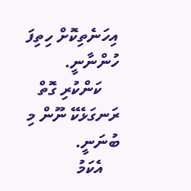އިހަނެތިކޮށް ހިތިފަ ހުންނާނީ.
    ކަންކުރި ގޮތް ރަނގަޅެކޭ ނޫން މި ބުނަނީ.
    އެކަމު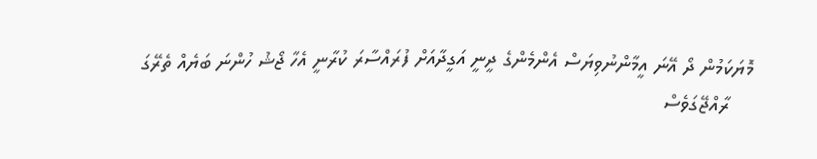މޮޔަކަމުން ދޯ އޭނަ އީމާންނުވިޔަސް އެންމެންގެ ދީނީ އަގީދާއަށް ފުރައްސާރަ ކުރާނީ އެހާ ޖޯޝު ހުންނަ ބަޔެއް ތެރޭގަ
    ރާއްޖޭގަވެސް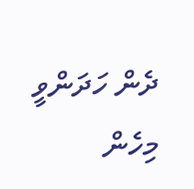ދެން ހަދަންވީ މިހެން